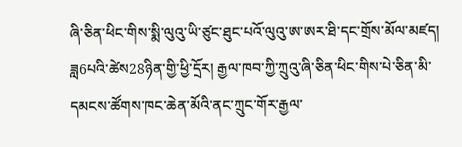ཞི་ཅིན་ཕིང་གིས་སྨི་ལུའུ་ཡི་ཙུང་ཐུང་པའོ་ལུའུ་ཨ་ཨར་ཐི་དང་གྲོས་མོལ་མཛད།
ཟླ6པའི་ཚེས28ཉིན་གྱི་ཕྱི་དྲོར། རྒྱལ་ཁབ་ཀྱི་ཀྲུའུ་ཞི་ཅིན་ཕིང་གིས་པེ་ཅིན་མི་དམངས་ཚོགས་ཁང་ཆེན་མོའི་ནང་ཀྲུང་གོར་རྒྱལ་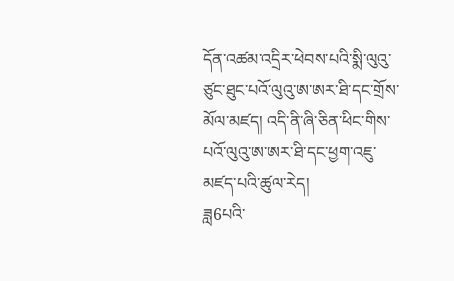དོན་འཚམ་འདྲིར་ཕེབས་པའི་སྨི་ལུའུ་ཙུང་ཐུང་པའོ་ལུའུ་ཨ་ཨར་ཐི་དང་གྲོས་མོལ་མཛད། འདི་ནི་ཞི་ཅིན་ཕིང་གིས་པའོ་ལུའུ་ཨ་ཨར་ཐི་དང་ཕྱག་འཇུ་མཛད་པའི་ཚུལ་རེད།
ཟླ6པའི་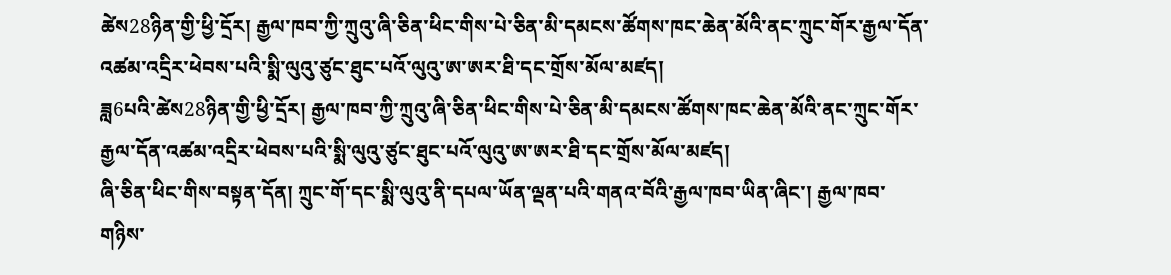ཚེས28ཉིན་གྱི་ཕྱི་དྲོར། རྒྱལ་ཁབ་ཀྱི་ཀྲུའུ་ཞི་ཅིན་ཕིང་གིས་པེ་ཅིན་མི་དམངས་ཚོགས་ཁང་ཆེན་མོའི་ནང་ཀྲུང་གོར་རྒྱལ་དོན་འཚམ་འདྲིར་ཕེབས་པའི་སྨི་ལུའུ་ཙུང་ཐུང་པའོ་ལུའུ་ཨ་ཨར་ཐི་དང་གྲོས་མོལ་མཛད།
ཟླ6པའི་ཚེས28ཉིན་གྱི་ཕྱི་དྲོར། རྒྱལ་ཁབ་ཀྱི་ཀྲུའུ་ཞི་ཅིན་ཕིང་གིས་པེ་ཅིན་མི་དམངས་ཚོགས་ཁང་ཆེན་མོའི་ནང་ཀྲུང་གོར་རྒྱལ་དོན་འཚམ་འདྲིར་ཕེབས་པའི་སྨི་ལུའུ་ཙུང་ཐུང་པའོ་ལུའུ་ཨ་ཨར་ཐི་དང་གྲོས་མོལ་མཛད།
ཞི་ཅིན་ཕིང་གིས་བསྟན་དོན། ཀྲུང་གོ་དང་སྨི་ལུའུ་ནི་དཔལ་ཡོན་ལྡན་པའི་གནའ་བོའི་རྒྱལ་ཁབ་ཡིན་ཞིང་། རྒྱལ་ཁབ་གཉིས་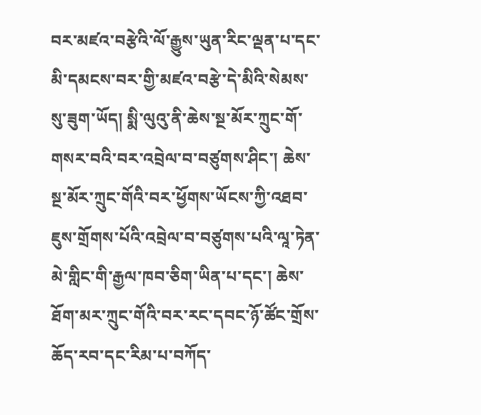བར་མཛའ་བརྩེའི་ལོ་རྒྱུས་ཡུན་རིང་ལྡན་པ་དང་མི་དམངས་བར་གྱི་མཛའ་བརྩེ་དེ་མིའི་སེམས་སུ་ཟུག་ཡོད། སྨི་ལུའུ་ནི་ཆེས་སྔ་མོར་ཀྲུང་གོ་གསར་བའི་བར་འབྲེལ་བ་བཙུགས་ཤིང་། ཆེས་སྔ་མོར་ཀྲུང་གོའི་བར་ཕྱོགས་ཡོངས་ཀྱི་འཐབ་ཇུས་གྲོགས་པོའི་འབྲེལ་བ་བཙུགས་པའི་ལཱ་ཏེན་མེ་གླིང་གི་རྒྱལ་ཁབ་ཅིག་ཡིན་པ་དང་། ཆེས་ཐོག་མར་ཀྲུང་གོའི་བར་རང་དབང་ཉོ་ཚོང་གྲོས་ཆོད་རབ་དང་རིམ་པ་བཀོད་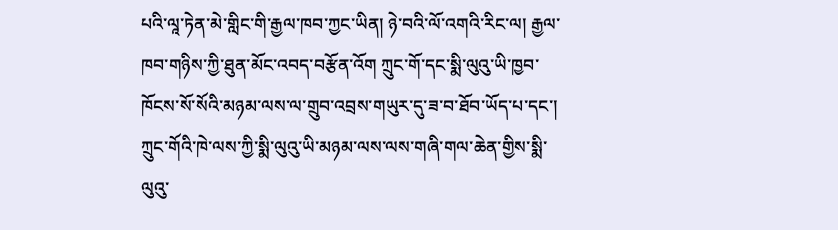པའི་ལཱ་ཏེན་མེ་གླིང་གི་རྒྱལ་ཁབ་ཀྱང་ཡིན། ཉེ་བའི་ལོ་འགའི་རིང་ལ། རྒྱལ་ཁབ་གཉིས་ཀྱི་ཐུན་མོང་འབད་བརྩོན་འོག ཀྲུང་གོ་དང་སྨི་ལུའུ་ཡི་ཁྱབ་ཁོངས་སོ་སོའི་མཉམ་ལས་ལ་གྲུབ་འབྲས་གཡུར་དུ་ཟ་བ་ཐོབ་ཡོད་པ་དང་། ཀྲུང་གོའི་ཁེ་ལས་ཀྱི་སྨི་ལུའུ་ཡི་མཉམ་ལས་ལས་གཞི་གལ་ཆེན་གྱིས་སྨི་ལུའུ་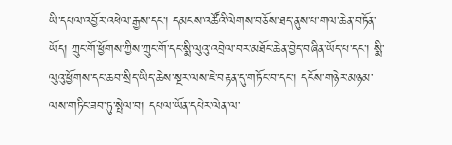ཡི་དཔལ་འབྱོར་འཕེལ་རྒྱས་དང་། དམངས་འཚོའི་ལེགས་བཅོས་ཐད་ནུས་པ་གལ་ཆེན་བཏོན་ཡོད། ཀྲུང་གོ་ཕྱོགས་ཀྱིས་ཀྲུང་གོ་དང་སྨི་ལུའུ་འབྲེལ་བར་མཐོང་ཆེན་བྱེད་བཞིན་ཡོད་པ་དང་། སྨི་ལུའུ་ཕྱོགས་དང་ཆབ་སྲིད་ཡིད་ཆེས་སྔར་ལས་ཇེ་བརྟན་དུ་གཏོང་བ་དང་། དངོས་གཉེར་མཉམ་ལས་གཏིང་ཟབ་ཏུ་སྤེལ་བ། དཔལ་ཡོན་དཔེར་ལེན་ལ་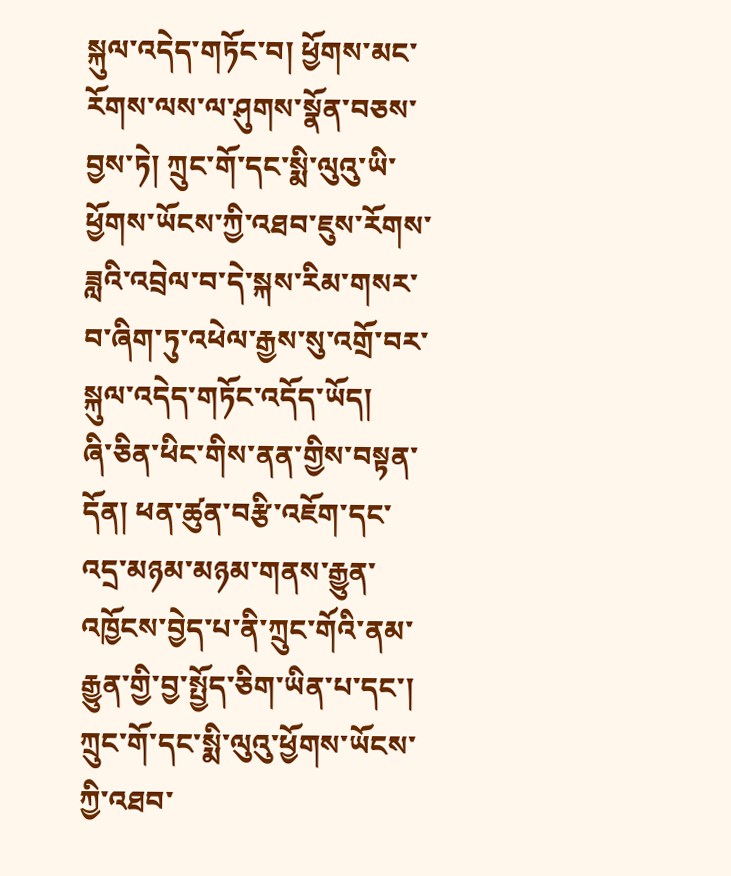སྐུལ་འདེད་གཏོང་བ། ཕྱོགས་མང་རོགས་ལས་ལ་ཤུགས་སྣོན་བཅས་བྱས་ཏེ། ཀྲུང་གོ་དང་སྨི་ལུའུ་ཡི་ཕྱོགས་ཡོངས་ཀྱི་འཐབ་ཇུས་རོགས་ཟླའི་འབྲེལ་བ་དེ་སྐས་རིམ་གསར་བ་ཞིག་ཏུ་འཕེལ་རྒྱས་སུ་འགྲོ་བར་སྐུལ་འདེད་གཏོང་འདོད་ཡོད།
ཞི་ཅིན་ཕིང་གིས་ནན་གྱིས་བསྟན་དོན། ཕན་ཚུན་བརྩི་འཇོག་དང་འདྲ་མཉམ་མཉམ་གནས་རྒྱུན་འཁྱོངས་བྱེད་པ་ནི་ཀྲུང་གོའི་ནམ་རྒྱུན་གྱི་བྱ་སྤྱོད་ཅིག་ཡིན་པ་དང་། ཀྲུང་གོ་དང་སྨི་ལུའུ་ཕྱོགས་ཡོངས་ཀྱི་འཐབ་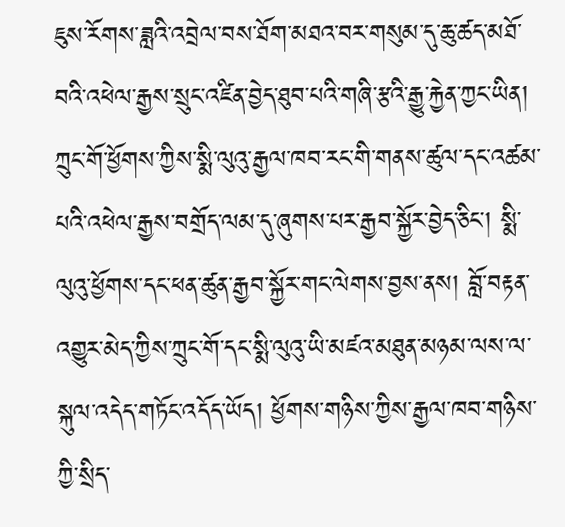ཇུས་རོགས་ཟླའི་འབྲེལ་བས་ཐོག་མཐའ་བར་གསུམ་དུ་ཆུ་ཚད་མཐོ་བའི་འཕེལ་རྒྱས་སྲུང་འཛིན་བྱེད་ཐུབ་པའི་གཞི་རྩའི་རྒྱུ་རྐྱེན་ཀྱང་ཡིན། ཀྲུང་གོ་ཕྱོགས་ཀྱིས་སྨི་ལུའུ་རྒྱལ་ཁབ་རང་གི་གནས་ཚུལ་དང་འཚམ་པའི་འཕེལ་རྒྱས་བགྲོད་ལམ་དུ་ཞུགས་པར་རྒྱབ་སྐྱོར་བྱེད་ཅིང་། སྨི་ལུའུ་ཕྱོགས་དང་ཕན་ཚུན་རྒྱབ་སྐྱོར་གང་ལེགས་བྱས་ནས། བློ་བརྟན་འགྱུར་མེད་ཀྱིས་ཀྲུང་གོ་དང་སྨི་ལུའུ་ཡི་མཛའ་མཐུན་མཉམ་ལས་ལ་སྐུལ་འདེད་གཏོང་འདོད་ཡོད། ཕྱོགས་གཉིས་ཀྱིས་རྒྱལ་ཁབ་གཉིས་ཀྱི་སྲིད་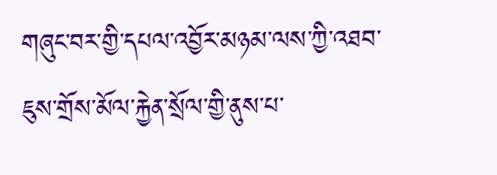གཞུང་བར་གྱི་དཔལ་འབྱོར་མཉམ་ལས་ཀྱི་འཐབ་ཇུས་གྲོས་མོལ་རྐྱེན་སྲོལ་གྱི་ནུས་པ་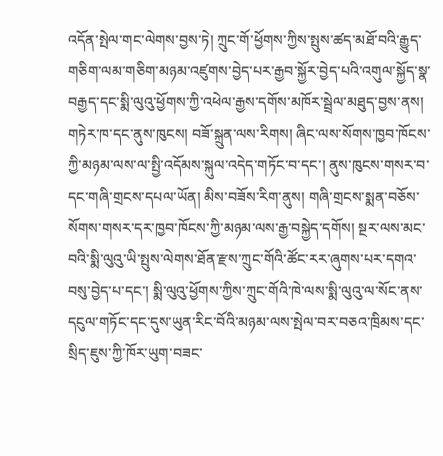འདོན་སྤེལ་གང་ལེགས་བྱས་ཏེ། ཀྲུང་གོ་ཕྱོགས་ཀྱིས་སྤུས་ཚད་མཐོ་བའི་རྒྱུད་གཅིག་ལམ་གཅིག་མཉམ་འཛུགས་བྱེད་པར་རྒྱབ་སྐྱོར་བྱེད་པའི་འགུལ་སྐྱོད་སྣ་བརྒྱད་དང་སྨི་ལུའུ་ཕྱོགས་ཀྱི་འཕེལ་རྒྱས་དགོས་མཁོར་སྦྲེལ་མཐུད་བྱས་ནས། གཏེར་ཁ་དང་ནུས་ཁུངས། བཟོ་སྐྲུན་ལས་རིགས། ཞིང་ལས་སོགས་ཁྱབ་ཁོངས་ཀྱི་མཉམ་ལས་ལ་སྤྱི་འདོམས་སྐུལ་འདེད་གཏོང་བ་དང་། ནུས་ཁུངས་གསར་བ་དང་གཞི་གྲངས་དཔལ་ཡོན། མིས་བཟོས་རིག་ནུས། གཞི་གྲངས་སྨན་བཅོས་སོགས་གསར་དར་ཁྱབ་ཁོངས་ཀྱི་མཉམ་ལས་རྒྱ་བསྐྱེད་དགོས། སྔར་ལས་མང་བའི་སྨི་ལུའུ་ཡི་སྤུས་ལེགས་ཐོན་རྫས་ཀྲུང་གོའི་ཚོང་རར་ཞུགས་པར་དགའ་བསུ་བྱེད་པ་དང་། སྨི་ལུའུ་ཕྱོགས་ཀྱིས་ཀྲུང་གོའི་ཁེ་ལས་སྨི་ལུའུ་ལ་སོང་ནས་དངུལ་གཏོང་དང་དུས་ཡུན་རིང་བོའི་མཉམ་ལས་སྤེལ་བར་བཅའ་ཁྲིམས་དང་སྲིད་ཇུས་ཀྱི་ཁོར་ཡུག་བཟང་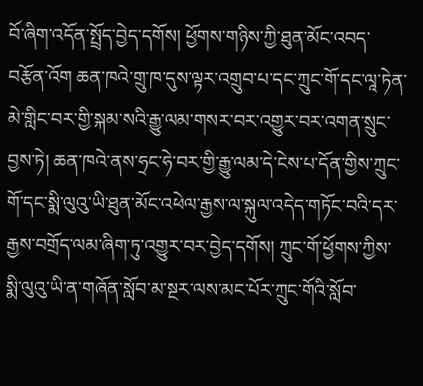བོ་ཞིག་འདོན་སྤྲོད་བྱེད་དགོས། ཕྱོགས་གཉིས་ཀྱི་ཐུན་མོང་འབད་བརྩོན་འོག ཆན་ཁའེ་གྲུ་ཁ་དུས་ལྟར་འགྲུབ་པ་དང་ཀྲུང་གོ་དང་ལཱ་ཏེན་མེ་གླིང་བར་གྱི་སྐམ་སའི་རྒྱུ་ལམ་གསར་བར་འགྱུར་བར་འགན་སྲུང་བྱས་ཏེ། ཆན་ཁའེ་ནས་ཧྲང་ཧེ་བར་གྱི་རྒྱུ་ལམ་དེ་ངེས་པ་དོན་གྱིས་ཀྲུང་གོ་དང་སྨི་ལུའུ་ཡི་ཐུན་མོང་འཕེལ་རྒྱས་ལ་སྐུལ་འདེད་གཏོང་བའི་དར་རྒྱས་བགྲོད་ལམ་ཞིག་ཏུ་འགྱུར་བར་བྱེད་དགོས། ཀྲུང་གོ་ཕྱོགས་ཀྱིས་སྨི་ལུའུ་ཡི་ན་གཞོན་སློབ་མ་སྔར་ལས་མང་པོར་ཀྲུང་གོའི་སློབ་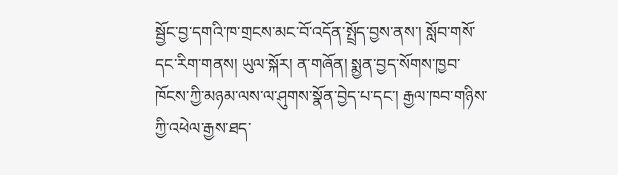སྦྱོང་བྱ་དགའི་ཁ་གྲངས་མང་བོ་འདོན་སྤྲོད་བྱས་ནས་། སློབ་གསོ་དང་རིག་གནས། ཡུལ་སྐོར། ན་གཞོན། སྨྱན་བྱད་སོགས་ཁྱབ་ཁོངས་ཀྱི་མཉམ་ལས་ལ་ཤུགས་སྣོན་བྱེད་པ་དང་། རྒྱལ་ཁབ་གཉིས་ཀྱི་འཕེལ་རྒྱས་ཐད་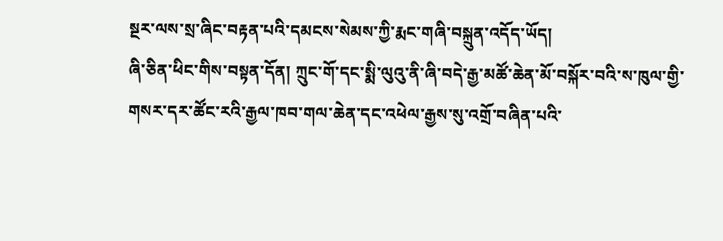སྔར་ལས་སྲ་ཞིང་བརྟན་པའི་དམངས་སེམས་ཀྱི་རྨང་གཞི་བསྐྲུན་འདོད་ཡོད།
ཞི་ཅིན་ཕིང་གིས་བསྟན་དོན། ཀྲུང་གོ་དང་སྨི་ལུའུ་ནི་ཞི་བདེ་རྒྱ་མཚོ་ཆེན་མོ་བསྐོར་བའི་ས་ཁུལ་གྱི་གསར་དར་ཚོང་རའི་རྒྱལ་ཁབ་གལ་ཆེན་དང་འཕེལ་རྒྱས་སུ་འགྲོ་བཞིན་པའི་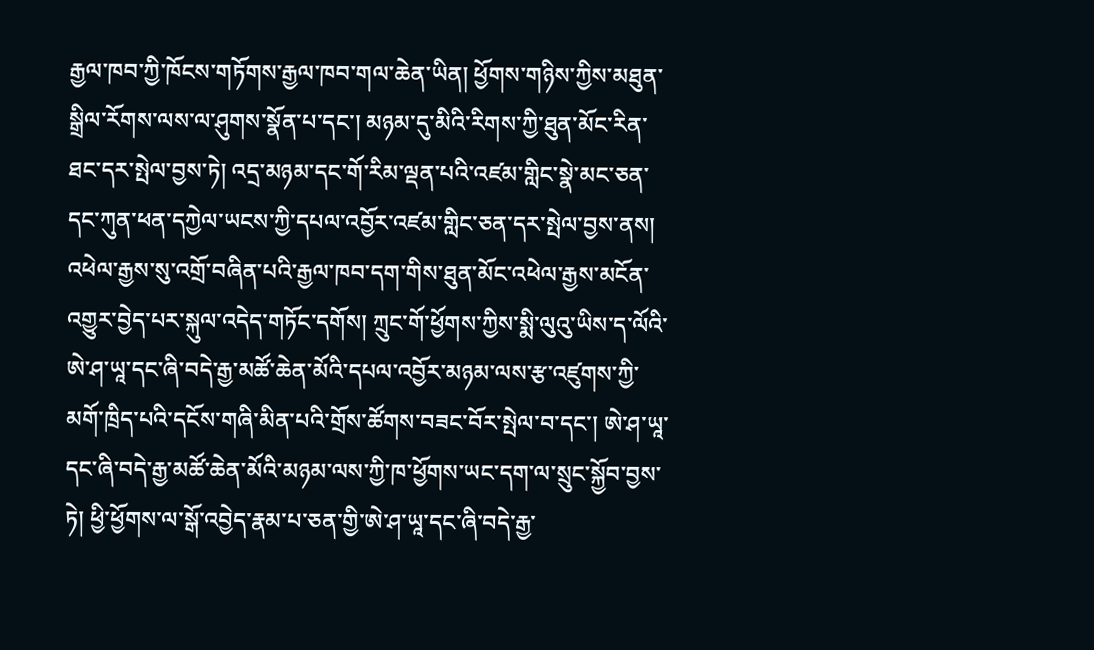རྒྱལ་ཁབ་ཀྱི་ཁོངས་གཏོགས་རྒྱལ་ཁབ་གལ་ཆེན་ཡིན། ཕྱོགས་གཉིས་ཀྱིས་མཐུན་སྒྲིལ་རོགས་ལས་ལ་ཤུགས་སྣོན་པ་དང་། མཉམ་དུ་མིའི་རིགས་ཀྱི་ཐུན་མོང་རིན་ཐང་དར་སྤེལ་བྱས་ཏེ། འདྲ་མཉམ་དང་གོ་རིམ་ལྡན་པའི་འཛམ་གླིང་སྣེ་མང་ཅན་དང་ཀུན་ཕན་དཀྱེལ་ཡངས་ཀྱི་དཔལ་འབྱོར་འཛམ་གླིང་ཅན་དར་སྤེལ་བྱས་ནས། འཕེལ་རྒྱས་སུ་འགྲོ་བཞིན་པའི་རྒྱལ་ཁབ་དག་གིས་ཐུན་མོང་འཕེལ་རྒྱས་མངོན་འགྱུར་བྱེད་པར་སྐུལ་འདེད་གཏོང་དགོས། ཀྲུང་གོ་ཕྱོགས་ཀྱིས་སྨི་ལུའུ་ཡིས་ད་ལོའི་ཨེ་ཤ་ཡཱ་དང་ཞི་བདེ་རྒྱ་མཚོ་ཆེན་མོའི་དཔལ་འབྱོར་མཉམ་ལས་རྩ་འཛུགས་ཀྱི་མགོ་ཁྲིད་པའི་དངོས་གཞི་མིན་པའི་གྲོས་ཚོགས་བཟང་བོར་སྤེལ་བ་དང་། ཨེ་ཤ་ཡཱ་དང་ཞི་བདེ་རྒྱ་མཚོ་ཆེན་མོའི་མཉམ་ལས་ཀྱི་ཁ་ཕྱོགས་ཡང་དག་ལ་སྲུང་སྐྱོབ་བྱས་ཏེ། ཕྱི་ཕྱོགས་ལ་སྒོ་འབྱེད་རྣམ་པ་ཅན་གྱི་ཨེ་ཤ་ཡཱ་དང་ཞི་བདེ་རྒྱ་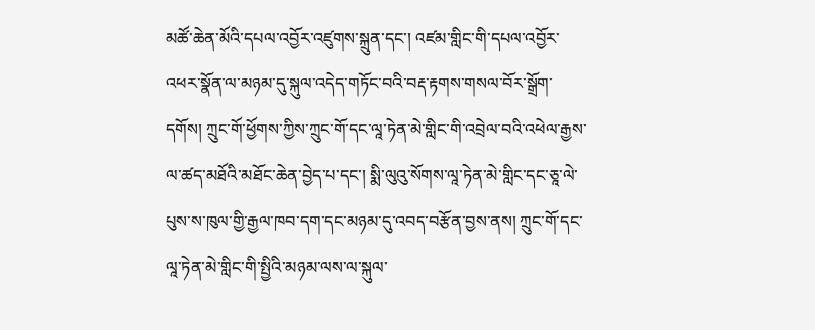མཚོ་ཆེན་མོའི་དཔལ་འབྱོར་འཛུགས་སྐྲུན་དང་། འཛམ་གླིང་གི་དཔལ་འབྱོར་འཕར་སྣོན་ལ་མཉམ་དུ་སྐུལ་འདེད་གཏོང་བའི་བརྡ་རྟགས་གསལ་བོར་སྒྲོག་དགོས། ཀྲུང་གོ་ཕྱོགས་ཀྱིས་ཀྲུང་གོ་དང་ལཱ་ཏེན་མེ་གླིང་གི་འབྲེལ་བའི་འཕེལ་རྒྱས་ལ་ཚད་མཐོའི་མཐོང་ཆེན་བྱེད་པ་དང་། སྨི་ལུའུ་སོགས་ལཱ་ཏེན་མེ་གླིང་དང་ཅཱ་ལེ་པུས་ས་ཁུལ་གྱི་རྒྱལ་ཁབ་དག་དང་མཉམ་དུ་འབད་བརྩོན་བྱས་ནས། ཀྲུང་གོ་དང་ལཱ་ཏེན་མེ་གླིང་གི་སྤྱིའི་མཉམ་ལས་ལ་སྐུལ་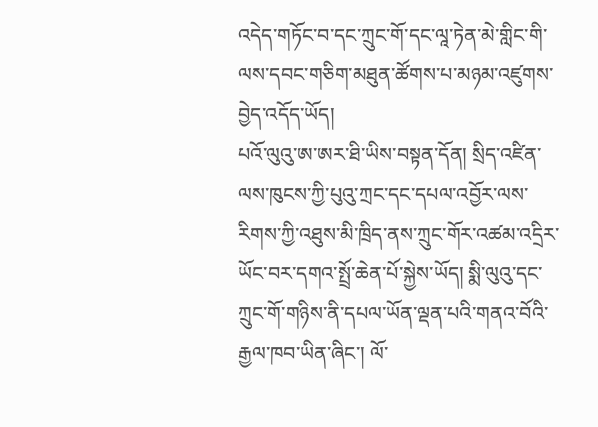འདེད་གཏོང་བ་དང་ཀྲུང་གོ་དང་ལཱ་ཏེན་མེ་གླིང་གི་ལས་དབང་གཅིག་མཐུན་ཚོགས་པ་མཉམ་འཛུགས་བྱེད་འདོད་ཡོད།
པའོ་ལུའུ་ཨ་ཨར་ཐི་ཡིས་བསྟན་དོན། སྲིད་འཛིན་ལས་ཁུངས་ཀྱི་པུའུ་ཀྲང་དང་དཔལ་འབྱོར་ལས་རིགས་ཀྱི་འཐུས་མི་ཁྲིད་ནས་ཀྲུང་གོར་འཚམ་འདྲིར་ཡོང་བར་དགའ་སྤྲོ་ཆེན་པོ་སྐྱེས་ཡོད། སྨི་ལུའུ་དང་ཀྲུང་གོ་གཉིས་ནི་དཔལ་ཡོན་ལྡན་པའི་གནའ་བོའི་རྒྱལ་ཁབ་ཡིན་ཞིང་། ལོ་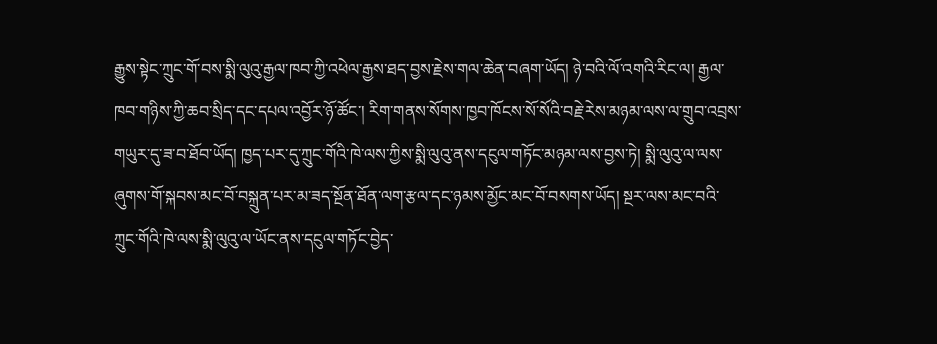རྒྱུས་སྟེང་ཀྲུང་གོ་བས་སྨི་ལུའུ་རྒྱལ་ཁབ་ཀྱི་འཕེལ་རྒྱས་ཐད་བྱས་རྗེས་གལ་ཆེན་བཞག་ཡོད། ཉེ་བའི་ལོ་འགའི་རིང་ལ། རྒྱལ་ཁབ་གཉིས་ཀྱི་ཆབ་སྲིད་དང་དཔལ་འབྱོར་ཉོ་ཚོང་། རིག་གནས་སོགས་ཁྱབ་ཁོངས་སོ་སོའི་བརྗེ་རེས་མཉམ་ལས་ལ་གྲུབ་འབྲས་གཡུར་དུ་ཟ་བ་ཐོབ་ཡོད། ཁྱད་པར་དུ་ཀྲུང་གོའི་ཁེ་ལས་ཀྱིས་སྨི་ལུའུ་ནས་དངུལ་གཏོང་མཉམ་ལས་བྱས་ཏེ། སྨི་ལུའུ་ལ་ལས་ཞུགས་གོ་སྐབས་མང་བོ་བསྐྲུན་པར་མ་ཟད་སྔོན་ཐོན་ལག་རྩལ་དང་ཉམས་མྱོང་མང་བོ་བསགས་ཡོད། སྔར་ལས་མང་བའི་ཀྲུང་གོའི་ཁེ་ལས་སྨི་ལུའུ་ལ་ཡོང་ནས་དངུལ་གཏོང་བྱེད་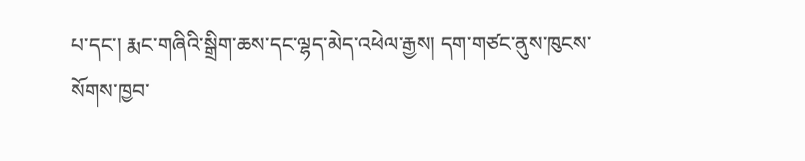པ་དང་། རྨང་གཞིའི་སྒྲིག་ཆས་དང་ལྷད་མེད་འཕེལ་རྒྱས། དག་གཙང་ནུས་ཁུངས་སོགས་ཁྱབ་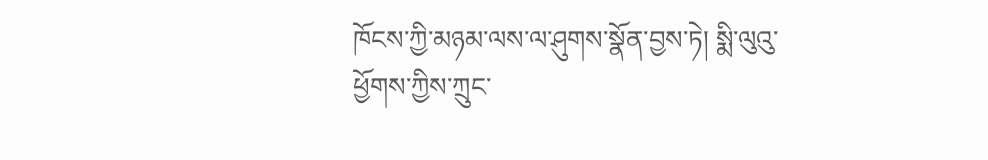ཁོངས་ཀྱི་མཉམ་ལས་ལ་ཤུགས་སྣོན་བྱས་ཏེ། སྨི་ལུའུ་ཕྱོགས་ཀྱིས་ཀྲུང་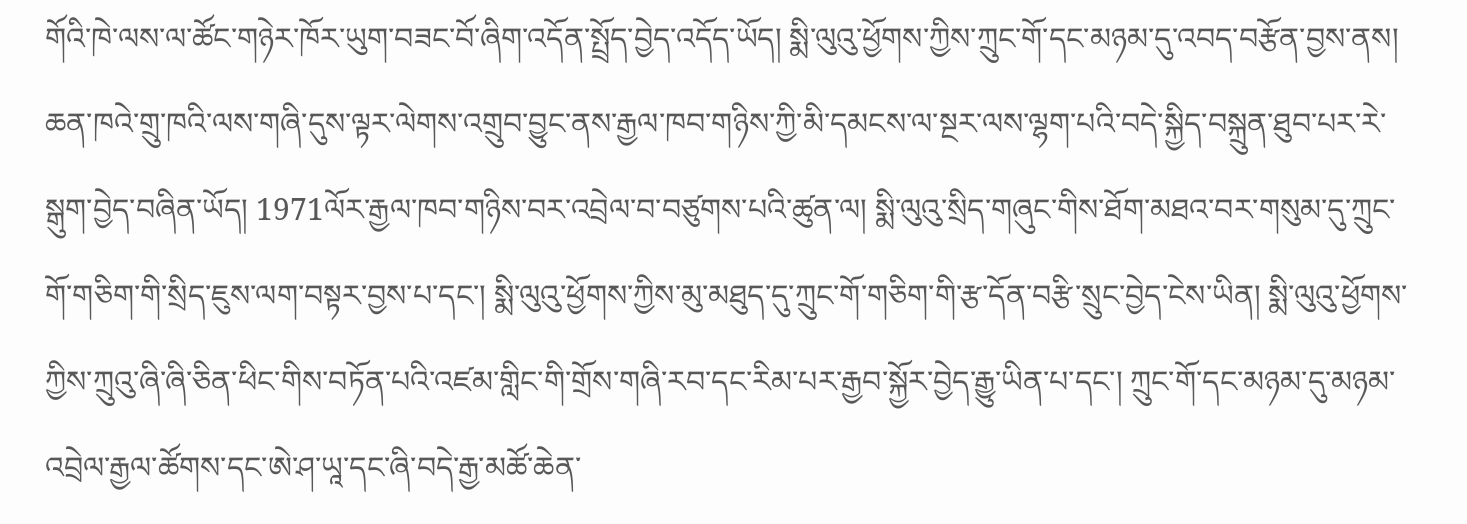གོའི་ཁེ་ལས་ལ་ཚོང་གཉེར་ཁོར་ཡུག་བཟང་བོ་ཞིག་འདོན་སྤྲོད་བྱེད་འདོད་ཡོད། སྨི་ལུའུ་ཕྱོགས་ཀྱིས་ཀྲུང་གོ་དང་མཉམ་དུ་འབད་བརྩོན་བྱས་ནས། ཆན་ཁའེ་གྲུ་ཁའི་ལས་གཞི་དུས་ལྟར་ལེགས་འགྲུབ་བྱུང་ནས་རྒྱལ་ཁབ་གཉིས་ཀྱི་མི་དམངས་ལ་སྔར་ལས་ལྷག་པའི་བདེ་སྐྱིད་བསྐྲུན་ཐུབ་པར་རེ་སྒུག་བྱེད་བཞིན་ཡོད། 1971ལོར་རྒྱལ་ཁབ་གཉིས་བར་འབྲེལ་བ་བཙུགས་པའི་ཚུན་ལ། སྨི་ལུའུ་སྲིད་གཞུང་གིས་ཐོག་མཐའ་བར་གསུམ་དུ་ཀྲུང་གོ་གཅིག་གི་སྲིད་ཇུས་ལག་བསྟར་བྱས་པ་དང་། སྨི་ལུའུ་ཕྱོགས་ཀྱིས་མུ་མཐུད་དུ་ཀྲུང་གོ་གཅིག་གི་རྩ་དོན་བརྩི་སྲུང་བྱེད་ངེས་ཡིན། སྨི་ལུའུ་ཕྱོགས་ཀྱིས་ཀྲུའུ་ཞི་ཞི་ཅིན་ཕིང་གིས་བཏོན་པའི་འཛམ་གླིང་གི་གྲོས་གཞི་རབ་དང་རིམ་པར་རྒྱབ་སྐྱོར་བྱེད་རྒྱུ་ཡིན་པ་དང་། ཀྲུང་གོ་དང་མཉམ་དུ་མཉམ་འབྲེལ་རྒྱལ་ཚོགས་དང་ཨེ་ཤ་ཡཱ་དང་ཞི་བདེ་རྒྱ་མཚོ་ཆེན་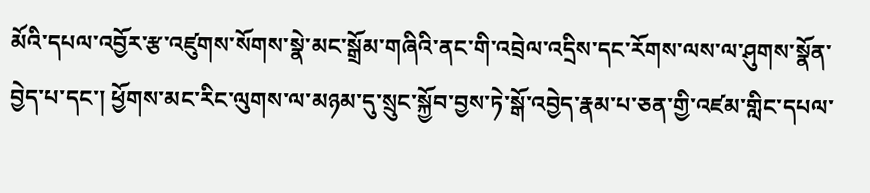མོའི་དཔལ་འབྱོར་རྩ་འཛུགས་སོགས་སྣེ་མང་སྒྲོམ་གཞིའི་ནང་གི་འབྲེལ་འདྲིས་དང་རོགས་ལས་ལ་ཤུགས་སྣོན་བྱེད་པ་དང་། ཕྱོགས་མང་རིང་ལུགས་ལ་མཉམ་དུ་སྲུང་སྐྱོབ་བྱས་ཏེ་སྒོ་འབྱེད་རྣམ་པ་ཅན་གྱི་འཛམ་གླིང་དཔལ་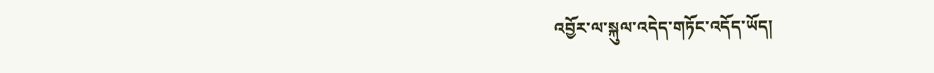འབྱོར་ལ་སྐུལ་འདེད་གཏོང་འདོད་ཡོད།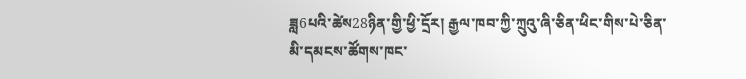ཟླ6པའི་ཚེས28ཉིན་གྱི་ཕྱི་དྲོར། རྒྱལ་ཁབ་ཀྱི་ཀྲུའུ་ཞི་ཅིན་ཕིང་གིས་པེ་ཅིན་མི་དམངས་ཚོགས་ཁང་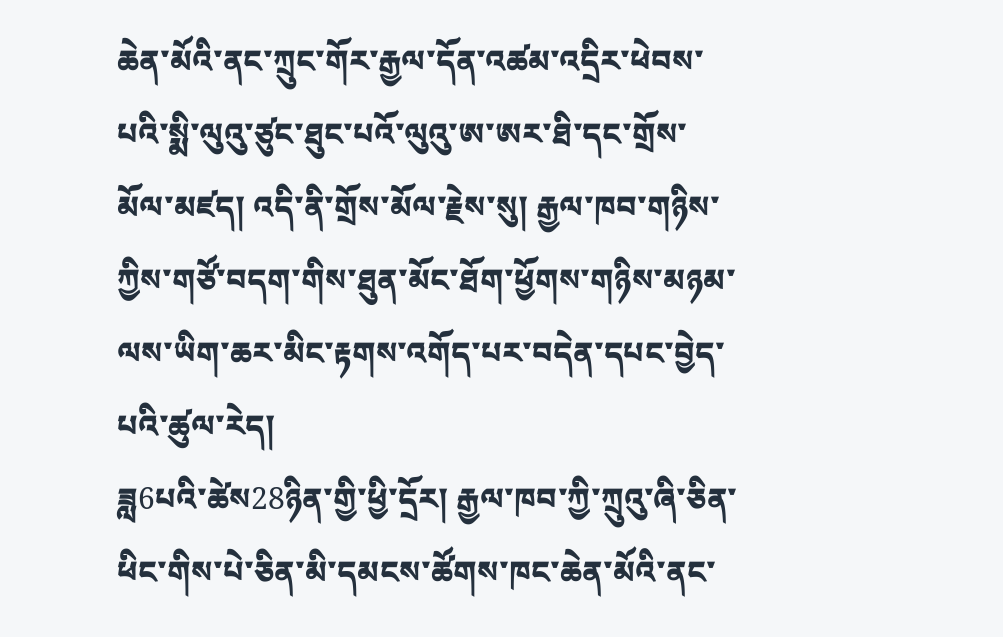ཆེན་མོའི་ནང་ཀྲུང་གོར་རྒྱལ་དོན་འཚམ་འདྲིར་ཕེབས་པའི་སྨི་ལུའུ་ཙུང་ཐུང་པའོ་ལུའུ་ཨ་ཨར་ཐི་དང་གྲོས་མོལ་མཛད། འདི་ནི་གྲོས་མོལ་རྗེས་སུ། རྒྱལ་ཁབ་གཉིས་ཀྱིས་གཙོ་བདག་གིས་ཐུན་མོང་ཐོག་ཕྱོགས་གཉིས་མཉམ་ལས་ཡིག་ཆར་མིང་རྟགས་འགོད་པར་བདེན་དཔང་བྱེད་པའི་ཚུལ་རེད།
ཟླ6པའི་ཚེས28ཉིན་གྱི་ཕྱི་དྲོར། རྒྱལ་ཁབ་ཀྱི་ཀྲུའུ་ཞི་ཅིན་ཕིང་གིས་པེ་ཅིན་མི་དམངས་ཚོགས་ཁང་ཆེན་མོའི་ནང་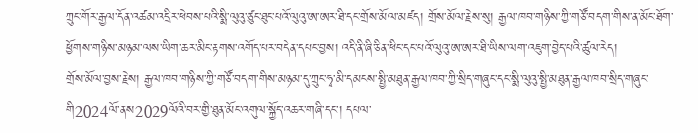ཀྲུང་གོར་རྒྱལ་དོན་འཚམ་འདྲིར་ཕེབས་པའི་སྨི་ལུའུ་ཙུང་ཐུང་པའོ་ལུའུ་ཨ་ཨར་ཐི་དང་གྲོས་མོལ་མཛད། གྲོས་མོལ་རྗེས་སུ། རྒྱལ་ཁབ་གཉིས་ཀྱི་གཙོ་བདག་གིས་ན་མོང་ཐོག་ཕྱོགས་གཉིས་མཉམ་ལས་ཡིག་ཆར་མིང་རྟགས་འགོད་པར་བདེན་དཔང་བྱས། འདི་ནི་ཞི་ཅིན་ཕིང་དང་པའོ་ལུའུ་ཨ་ཨར་ཐི་ཡིས་ལག་འཇུག་བྱེད་པའི་ཚུལ་རེད།
གྲོས་མོལ་བྱས་རྗེས། རྒྱལ་ཁབ་གཉིས་ཀྱི་གཙོ་བདག་གིས་མཉམ་དུ་ཀྲུང་ཧྭ་མི་དམངས་སྤྱི་མཐུན་རྒྱལ་ཁབ་ཀྱི་སྲིད་གཞུང་དང་སྨི་ལུའུ་སྤྱི་མཐུན་རྒྱལ་ཁབ་སྲིད་གཞུང་གི2024ལོ་ནས2029ལོའི་བར་གྱི་ཐུན་མོང་འགུལ་སྐྱོད་འཆར་གཞི་དང་། དཔལ་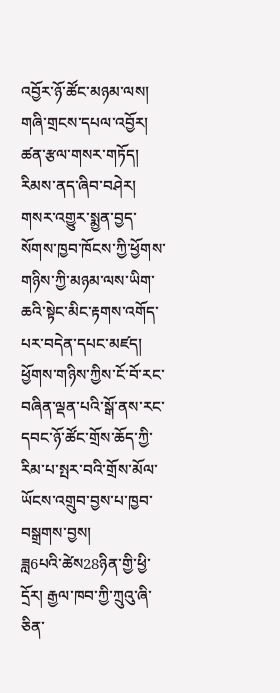འབྱོར་ཉོ་ཚོང་མཉམ་ལས། གཞི་གྲངས་དཔལ་འབྱོར། ཚན་རྩལ་གསར་གཏོད། རིམས་ནད་ཞིབ་བཤེར། གསར་འགྱུར་སྨྱན་བྱད་སོགས་ཁྱབ་ཁོངས་ཀྱི་ཕྱོགས་གཉིས་ཀྱི་མཉམ་ལས་ཡིག་ཆའི་སྟེང་མིང་རྟགས་འགོད་པར་བདེན་དཔང་མཛད། ཕྱོགས་གཉིས་ཀྱིས་ངོ་བོ་རང་བཞིན་ལྡན་པའི་སྒོ་ནས་རང་དབང་ཉོ་ཚོང་གྲོས་ཆོད་ཀྱི་རིམ་པ་སྤར་བའི་གྲོས་མོལ་ཡོངས་འགྲུབ་བྱས་པ་ཁྱབ་བསྒྲགས་བྱས།
ཟླ6པའི་ཚེས28ཉིན་གྱི་ཕྱི་དྲོར། རྒྱལ་ཁབ་ཀྱི་ཀྲུའུ་ཞི་ཅིན་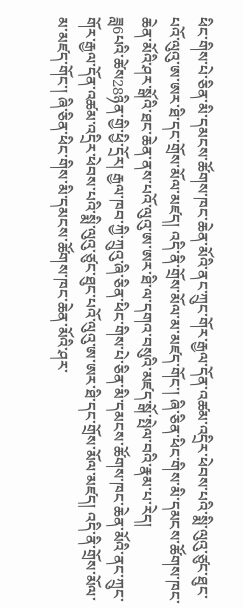ཕིང་གིས་པེ་ཅིན་མི་དམངས་ཚོགས་ཁང་ཆེན་མོའི་ནང་ཀྲུང་གོར་རྒྱལ་དོན་འཚམ་འདྲིར་ཕེབས་པའི་སྨི་ལུའུ་ཙུང་ཐུང་པའོ་ལུའུ་ཨ་ཨར་ཐི་དང་གྲོས་མོལ་མཛད། འདི་ནི་གྲོས་མོལ་མ་མཛད་གོང་། ཞི་ཅིན་ཕིང་གིས་མི་དམངས་ཚོགས་ཁང་ཆེན་མོའི་ཤར་སྒོའི་ཐང་ཆེན་ནས་པའོ་ལུའུ་ཨ་ཨར་ཐི་ལ་དགའ་བསུའི་མཛད་སྒོ་སྤེལ་བའི་རྣམ་པ་རེད།
ཟླ6པའི་ཚེས28ཉིན་གྱི་ཕྱི་དྲོར། རྒྱལ་ཁབ་ཀྱི་ཀྲུའུ་ཞི་ཅིན་ཕིང་གིས་པེ་ཅིན་མི་དམངས་ཚོགས་ཁང་ཆེན་མོའི་ནང་ཀྲུང་གོར་རྒྱལ་དོན་འཚམ་འདྲིར་ཕེབས་པའི་སྨི་ལུའུ་ཙུང་ཐུང་པའོ་ལུའུ་ཨ་ཨར་ཐི་དང་གྲོས་མོལ་མཛད། འདི་ནི་གྲོས་མོལ་མ་མཛད་གོང་། ཞི་ཅིན་ཕིང་གིས་མི་དམངས་ཚོགས་ཁང་ཆེན་མོའི་ཤར་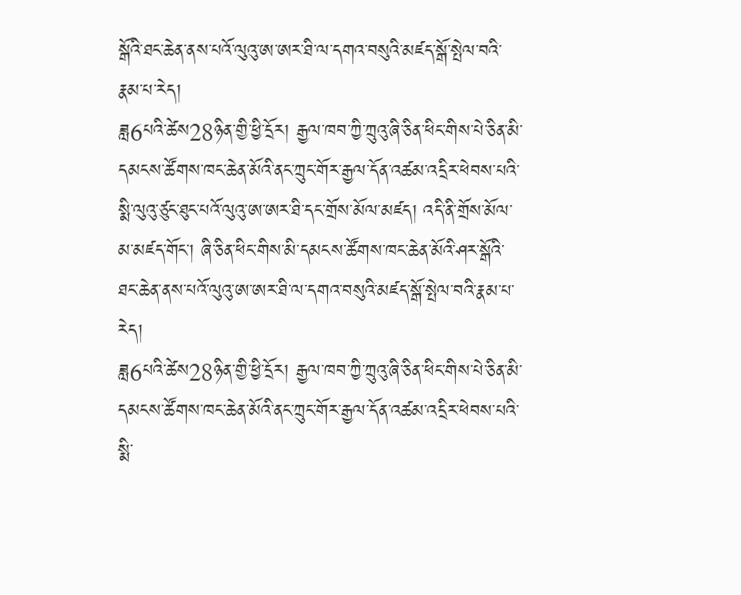སྒོའི་ཐང་ཆེན་ནས་པའོ་ལུའུ་ཨ་ཨར་ཐི་ལ་དགའ་བསུའི་མཛད་སྒོ་སྤེལ་བའི་རྣམ་པ་རེད།
ཟླ6པའི་ཚེས28ཉིན་གྱི་ཕྱི་དྲོར། རྒྱལ་ཁབ་ཀྱི་ཀྲུའུ་ཞི་ཅིན་ཕིང་གིས་པེ་ཅིན་མི་དམངས་ཚོགས་ཁང་ཆེན་མོའི་ནང་ཀྲུང་གོར་རྒྱལ་དོན་འཚམ་འདྲིར་ཕེབས་པའི་སྨི་ལུའུ་ཙུང་ཐུང་པའོ་ལུའུ་ཨ་ཨར་ཐི་དང་གྲོས་མོལ་མཛད། འདི་ནི་གྲོས་མོལ་མ་མཛད་གོང་། ཞི་ཅིན་ཕིང་གིས་མི་དམངས་ཚོགས་ཁང་ཆེན་མོའི་ཤར་སྒོའི་ཐང་ཆེན་ནས་པའོ་ལུའུ་ཨ་ཨར་ཐི་ལ་དགའ་བསུའི་མཛད་སྒོ་སྤེལ་བའི་རྣམ་པ་རེད།
ཟླ6པའི་ཚེས28ཉིན་གྱི་ཕྱི་དྲོར། རྒྱལ་ཁབ་ཀྱི་ཀྲུའུ་ཞི་ཅིན་ཕིང་གིས་པེ་ཅིན་མི་དམངས་ཚོགས་ཁང་ཆེན་མོའི་ནང་ཀྲུང་གོར་རྒྱལ་དོན་འཚམ་འདྲིར་ཕེབས་པའི་སྨི་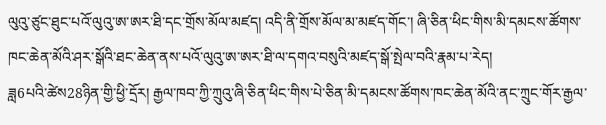ལུའུ་ཙུང་ཐུང་པའོ་ལུའུ་ཨ་ཨར་ཐི་དང་གྲོས་མོལ་མཛད། འདི་ནི་གྲོས་མོལ་མ་མཛད་གོང་། ཞི་ཅིན་ཕིང་གིས་མི་དམངས་ཚོགས་ཁང་ཆེན་མོའི་ཤར་སྒོའི་ཐང་ཆེན་ནས་པའོ་ལུའུ་ཨ་ཨར་ཐི་ལ་དགའ་བསུའི་མཛད་སྒོ་སྤེལ་བའི་རྣམ་པ་རེད།
ཟླ6པའི་ཚེས28ཉིན་གྱི་ཕྱི་དྲོར། རྒྱལ་ཁབ་ཀྱི་ཀྲུའུ་ཞི་ཅིན་ཕིང་གིས་པེ་ཅིན་མི་དམངས་ཚོགས་ཁང་ཆེན་མོའི་ནང་ཀྲུང་གོར་རྒྱལ་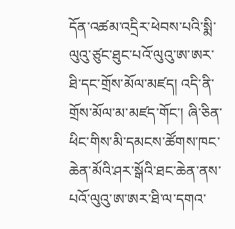དོན་འཚམ་འདྲིར་ཕེབས་པའི་སྨི་ལུའུ་ཙུང་ཐུང་པའོ་ལུའུ་ཨ་ཨར་ཐི་དང་གྲོས་མོལ་མཛད། འདི་ནི་གྲོས་མོལ་མ་མཛད་གོང་། ཞི་ཅིན་ཕིང་གིས་མི་དམངས་ཚོགས་ཁང་ཆེན་མོའི་ཤར་སྒོའི་ཐང་ཆེན་ནས་པའོ་ལུའུ་ཨ་ཨར་ཐི་ལ་དགའ་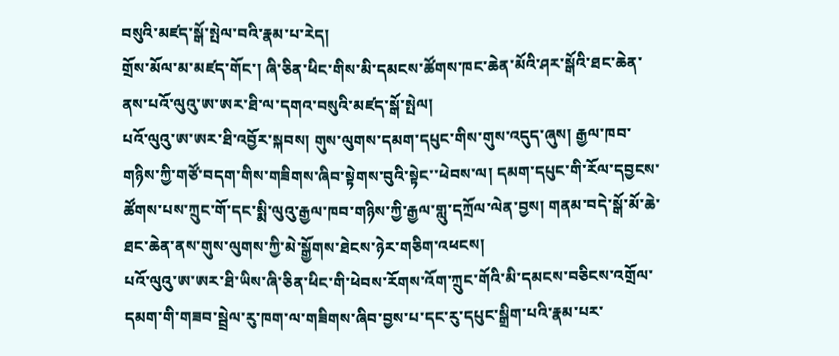བསུའི་མཛད་སྒོ་སྤེལ་བའི་རྣམ་པ་རེད།
གྲོས་མོལ་མ་མཛད་གོང་། ཞི་ཅིན་ཕིང་གིས་མི་དམངས་ཚོགས་ཁང་ཆེན་མོའི་ཤར་སྒོའི་ཐང་ཆེན་ནས་པའོ་ལུའུ་ཨ་ཨར་ཐི་ལ་དགའ་བསུའི་མཛད་སྒོ་སྤེལ།
པའོ་ལུའུ་ཨ་ཨར་ཐི་འབྱོར་སྐབས། གུས་ལུགས་དམག་དཔུང་གིས་གུས་འདུད་ཞུས། རྒྱལ་ཁབ་གཉིས་ཀྱི་གཙོ་བདག་གིས་གཟིགས་ཞིབ་སྟེགས་བུའི་སྟེང་་ཕེབས་ལ། དམག་དཔུང་གི་རོལ་དབྱངས་ཚོགས་པས་ཀྲུང་གོ་དང་སྨི་ལུའུ་རྒྱལ་ཁབ་གཉིས་ཀྱི་རྒྱལ་གླུ་དཀྲོལ་ལེན་བྱས། གནམ་བདེ་སྒོ་མོ་ཆེ་ཐང་ཆེན་ནས་གུས་ལུགས་ཀྱི་མེ་སྒྱོགས་ཐེངས་ཉེར་གཅིག་འཕངས།
པའོ་ལུའུ་ཨ་ཨར་ཐི་ཡིས་ཞི་ཅིན་ཕིང་གི་ཕེབས་རོགས་འོག་ཀྲུང་གོའི་མི་དམངས་བཅིངས་འགྲོལ་དམག་གི་གཟབ་སྦྲེལ་རུ་ཁག་ལ་གཟིགས་ཞིབ་བྱས་པ་དང་རུ་དཔུང་སྒྲིག་པའི་རྣམ་པར་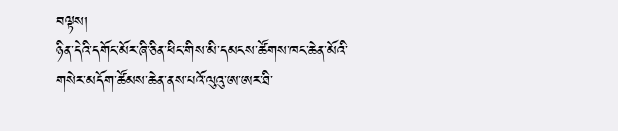བལྟས།
ཉིན་དེའི་དགོང་མོར་ཞི་ཅིན་ཕིང་གིས་མི་དམངས་ཚོགས་ཁང་ཆེན་མོའི་གསེར་མདོག་ཚོམས་ཆེན་ནས་པའོ་ལུའུ་ཨ་ཨར་ཐི་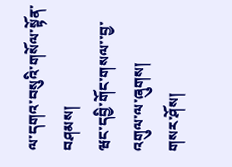ལ་དགའ་བསུའི་གསོལ་སྟོན་བཤམས།
ཝང་དབྱི་གོང་གསལ་་བྱ་འགུལ་ལ་ཞུགས།
གསར་ཤོས།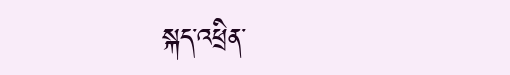སྐད་འཕྲིན་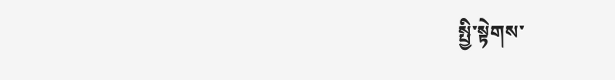སྤྱི་སྟེགས་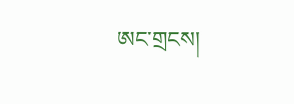ཨང་གྲངས།